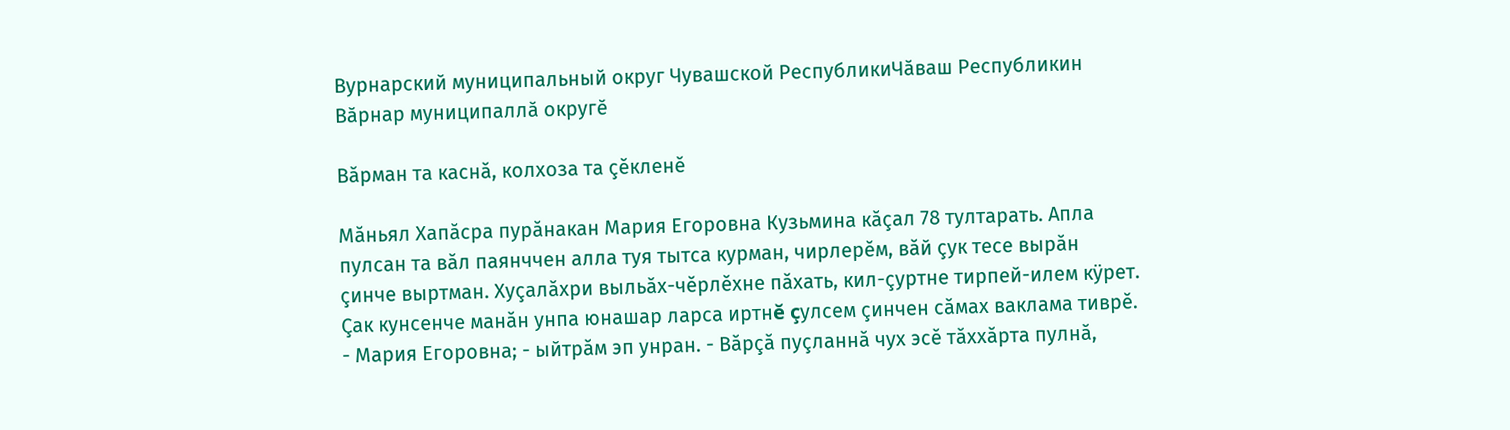Вурнарский муниципальный округ Чувашской РеспубликиЧӑваш Республикин Вӑрнар муниципаллӑ округӗ

Вăрман та каснă, колхоза та çĕкленĕ

Мăньял Хапăсра пурăнакан Мария Егоровна Кузьмина кăçал 78 тултарать. Апла пулсан та вăл паянччен алла туя тытса курман, чирлерĕм, вăй çук тесе вырăн çинче выртман. Хуçалăхри выльăх-чĕрлĕхне пăхать, кил-çуртне тирпей-илем кÿрет.
Çак кунсенче манăн унпа юнашар ларса иртнĕ çулсем çинчен сăмах ваклама тиврĕ.
- Мария Егоровна; - ыйтрăм эп унран. - Вăрçă пуçланнă чух эсĕ тăххăрта пулнă,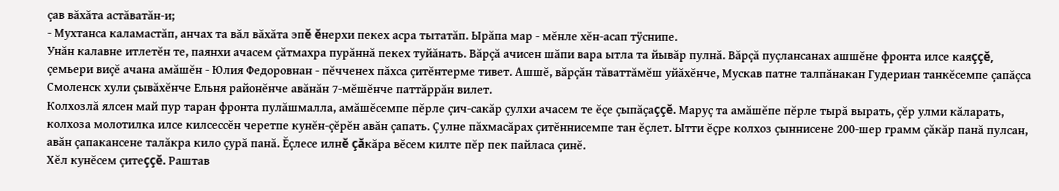çав вăхăта астăватăн-и;
- Мухтанса каламастăп, анчах та вăл вăхăта эпĕ ĕнерхи пекех асра тытатăп. Ырăпа мар - мĕнле хĕн-асап тÿснипе.
Унăн калавне итлетĕн те, паянхи ачасем çăтмахра пурăннă пекех туйăнать. Вăрçă ачисен шăпи вара ытла та йывăр пулнă. Вăрçă пуçлансанах ашшĕне фронта илсе каяççĕ, çемьери виçĕ ачана амăшĕн - Юлия Федоровнан - пĕчченех пăхса çитĕнтерме тивет. Ашшĕ, вăрçăн тăваттăмĕш уйăхĕнче, Мускав патне талпăнакан Гудериан танкĕсемпе çапăçса Смоленск хули çывăхĕнче Ельня районĕнче авăнăн 7-мĕшĕнче паттăррăн вилет.
Колхозлă ялсен май пур таран фронта пулăшмалла, амăшĕсемпе пĕрле çич-сакăр çулхи ачасем те ĕçе çыпăçаççĕ. Маруç та амăшĕпе пĕрле тырă вырать, çĕр улми кăларать, колхоза молотилка илсе килсессĕн черетпе кунĕн-çĕрĕн авăн çапать. Çулне пăхмасăрах çитĕннисемпе тан ĕçлет. Ытти ĕçре колхоз çыннисене 200-шер грамм çăкăр панă пулсан, авăн çапакансене талăкра кило çурă панă. Ĕçлесе илнĕ çăкăра вĕсем килте пĕр пек пайласа çинĕ.
Хĕл кунĕсем çитеççĕ. Раштав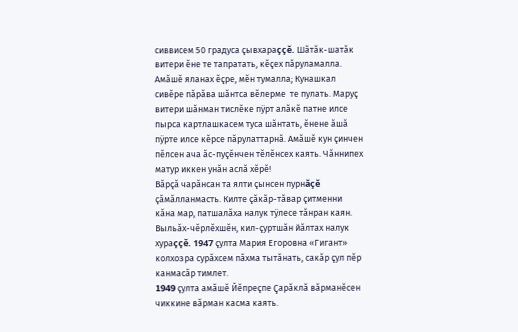сиввисем 50 градуса çывхараççĕ. Шăтăк-шатăк витери ĕне те тапратать, кĕçех пăруламалла. Амăшĕ яланах ĕçре, мĕн тумалла; Кунашкал сивĕре пăрăва шăнтса вĕлерме  те пулать. Маруç витери шăнман тислĕке пÿрт алăкĕ патне илсе пырса картлашкасем туса шăнтать, ĕнене ăшă пÿрте илсе кĕрсе пăрулаттарнă. Амăшĕ кун çинчен пĕлсен ача ăс-пуçĕнчен тĕлĕнсех каять. Чăннипех матур иккен унăн аслă хĕрĕ!
Вăрçă чарăнсан та ялти çынсен пурнăçĕ çăмăлланмасть. Килте çăкăр-тăвар çитменни кăна мар, патшалăха налук тÿлесе тăнран каян. Выльăх-чĕрлĕхшĕн, кил-çуртшăн йăлтах налук хураççĕ. 1947 çулта Мария Егоровна «Гигант» колхозра сурăхсем пăхма тытăнать, сакăр çул пĕр канмасăр тимлет.
1949 çулта амăшĕ Йĕпреçпе Çарăклă вăрманĕсен чиккине вăрман касма каять.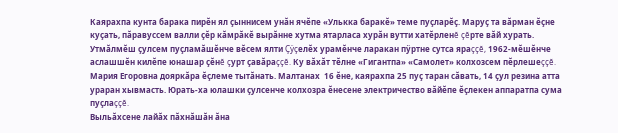Каярахпа кунта барака пирĕн ял çыннисем унăн ячĕпе «Улькка баракĕ» теме пуçларĕç. Маруç та вăрман ĕçне куçать, пăравуссем валли çĕр кăмрăкĕ вырăнне хутма ятарласа хурăн вутти хатĕрленĕ çĕрте вăй хурать.
Утмăлмĕш çулсем пуçламăшĕнче вĕсем ялти Çÿçелĕх урамĕнче ларакан пÿртне сутса яраççĕ, 1962-мĕшĕнче аслашшĕн килĕпе юнашар çĕнĕ çурт çавăраççĕ. Ку вăхăт тĕлне «Гигантпа» «Самолет» колхозсем пĕрлешеççĕ. Мария Егоровна дояркăра ĕçлеме тытăнать. Малтанах  16 ĕне, каярахпа 25 пуç таран сăвать, 14 çул резина атта ураран хывмасть. Юрать-ха юлашки çулсенче колхозра ĕнесене электричество вăйĕпе ĕçлекен аппаратпа сума пуçлаççĕ.
Выльăхсене лайăх пăхнăшăн ăна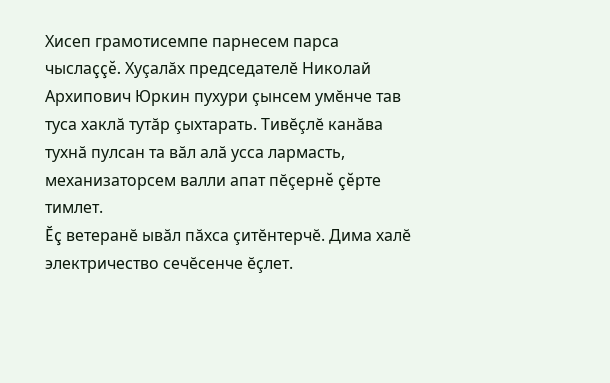Хисеп грамотисемпе парнесем парса чыслаççĕ. Хуçалăх председателĕ Николай Архипович Юркин пухури çынсем умĕнче тав туса хаклă тутăр çыхтарать. Тивĕçлĕ канăва тухнă пулсан та вăл алă усса лармасть, механизаторсем валли апат пĕçернĕ çĕрте тимлет.
Ĕç ветеранĕ ывăл пăхса çитĕнтерчĕ. Дима халĕ электричество сечĕсенче ĕçлет.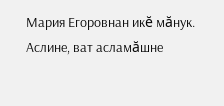Мария Егоровнан икĕ мăнук. Аслине, ват асламăшне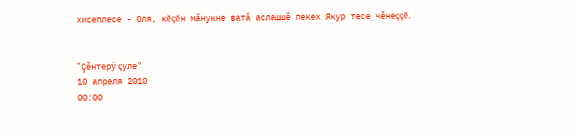хисеплесе - Оля, кĕçĕн мăнукне ватă аслашшĕ пекех Якур тесе чĕнеççĕ.


"Çĕнтерÿ çуле"
10 апреля 2010
00:00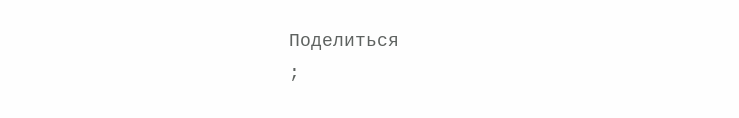Поделиться
;